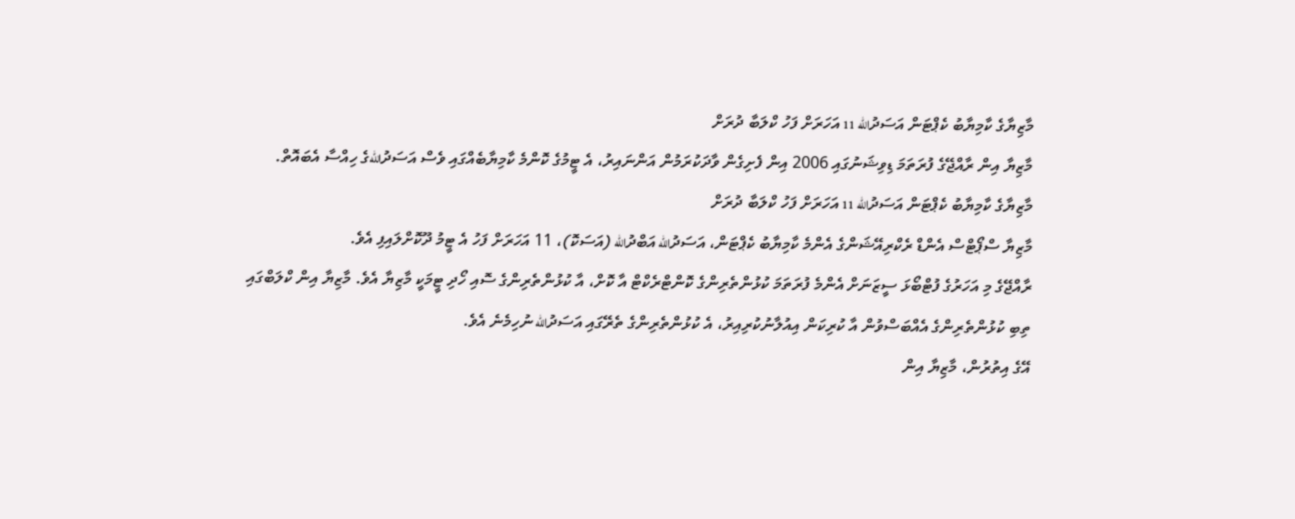މާޒިޔާގެ ކާމިޔާބު ކެޕްޓަން އަސަދުالله 11 އަހަރަށް ފަހު ކްލަބާ ދުރަށް
މާޒިޔާ އިން ރާއްޖޭގެ ފުރަތަމަ ޑިވިޝަނުގައި 2006 އިން ފެށިގެން ވާދަކުރަމުން އަންނައިރު، އެ ޓީމުގެ ކޮންމެ ކާމިޔާބެއްގައި ވެސް އަސަދުاللهގެ ހިއްސާ އެބައޮތް.
މާޒިޔާގެ ކާމިޔާބު ކެޕްޓަން އަސަދުالله 11 އަހަރަށް ފަހު ކްލަބާ ދުރަށް
މާޒިޔާ ސްޕޯޓްސް އެންޑް ރެކްރިއޭޝަންގެ އެންމެ ކާމިޔާބު ކެޕްޓަން، އަސަދުالله އަބްދުالله (އަސަކޮ)، 11 އަހަރަށް ފަހު އެ ޓީމު ދޫކޮށްލައިފި އެވެ.
ރާއްޖޭގެ މި އަހަރުގެ ފުޓްބޯޅަ ސީޒަނަށް އެންމެ ފުރަތަމަ ކުޅުންތެރިންގެ ކޮންޓްރެކްޓް އާ ކޮށް، އާ ކުޅުންތެރިންގެ ސޮއި ހޯދި ޓީމަކީ މާޒިޔާ އެވެ. މާޒިޔާ އިން ކްލަބްގައި ތިބި ކުޅުންތެރިންގެ އެއްބަސްވުން އާ ކުރިކަން އިއުލާނުކުރިއިރު، އެ ކުޅުންތެރިންގެ ތެރޭގައި އަސަދުالله ނުހިމެނެ އެވެ.
އޭގެ އިތުރުން، މާޒިޔާ އިން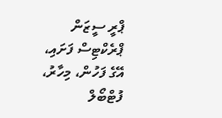ޕްރީ ސީޒަން ޕްރެކްޓިސް ފަށައި، އޭގެ ފަހުން، މިހާރު، ފުޓްބޯލް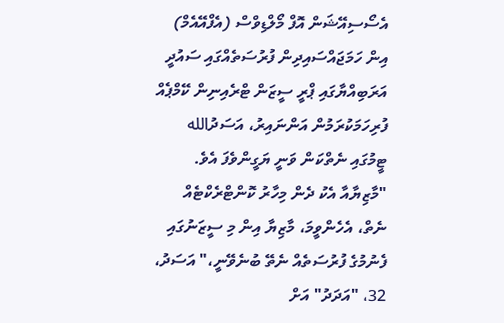އެސޯސިއޭޝަން އޮފް މޯލްޑިވްސް (އެފްއޭއެމް) އިން ހަމަޖައްސައިދިން ފުރުސަތެއްގައި ސައުދީ އަރަބިއްޔާގައި ޕްރީ ސީޒަން ޓްރެއިނިން ކޭމްޕެއް ފުރިހަމަކުރަމުން އަންނައިރު، އަސަދުالله ޓީމުގައި ނެތްކަން ވަނީ ޔަގީންވެފަ އެވެ.
"މާޒިޔާއާ އެކު ދެން މިހާރު ކޮންޓްރެކްޓެއް ނެތް، އެހެންވީމަ، މާޒިޔާ އިން މި ސީޒަނުގައި ފެނުމުގެ ފުރުސަތެއް ނެތޭ ބުނެވޭނީ،" އަސަދު، 32، "އަދަދު" އަށް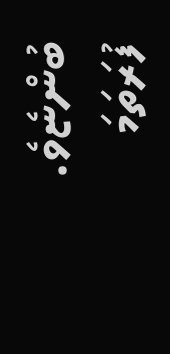ބުންޏެވެ.
ފުރަތަމަ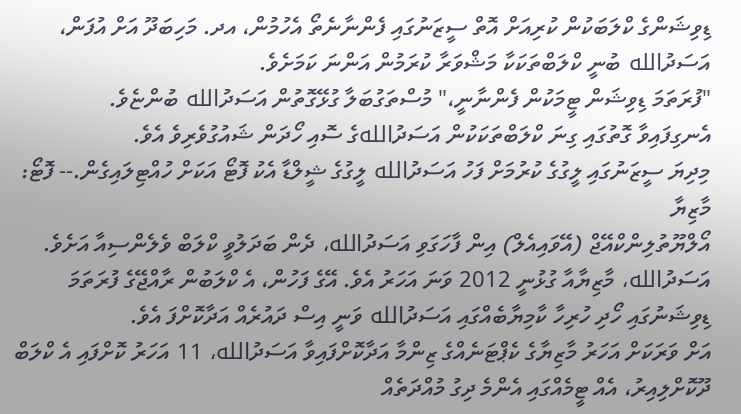ޑިވިޝަންގެ ކްލަބަކުން ކުރިއަށް އޮތް ސީޒަނުގައި ފެންނާނެތޯ އެހުމުން، އދ. މަހިބަދޫ އަށް އުފަން، އަސަދުالله ބުނީ ކްލަބްތަކަކާ މަޝްވަރާ ކުރަމުން އަންނަ ކަމަށެވެ.
"ފުރަތަމަ ޑިވިޝަން ޓީމަކުން ފެންނާނީ،" މުސްތަގުބަލާ ގުޅޭގޮތުން އަސަދުالله ބުންޏެވެ.
އެނގިފައިވާ ގޮތުގައި ގިނަ ކްލަބްތަކަކުން އަސަދުاللهގެ ސޮއި ހޯދަން ޝައުގުވެރިވެ އެވެ.
މިދިޔަ ސީޒަނުގައި ލީގުގެ ކުރުމަށް ފަހު އަސަދުالله ލީގުގެ ޝީލްޑާ އެކު ފޮޓޯ އަކަށް ހުއްޓިލައިގެން.-- ފޮޓޯ: މާޒިޔާ
އޯލްޔޫތުލިންކްއޭޖް (އޭވައިއެލް) އިން ފާހަގަވި އަސަދުالله، ދެން ބަދަލުވީ ކްލަބް ވެލެންސިއާ އަށެވެ. އަސަދުالله، މާޒިޔާއާ ގުޅުނީ 2012 ވަނަ އަހަރު އެވެ. އޭގެ ފަހުން، އެ ކްލަބުން ރާއްޖޭގެ ފުރަތަމަ ޑިވިޝަނުގައި ހޯދި ހުރިހާ ކާމިޔާބެއްގައި އަސަދުالله ވަނީ އިސް ދައުރެއް އަދާކޮށްފަ އެވެ.
އަށް ވަރަކަށް އަހަރު މާޒިޔާގެ ކެޕްޓަނެއްގެ ޒިންމާ އަދާކޮށްފައިވާ އަސަދުالله، 11 އަހަރު ކޮށްފައި އެ ކްލަބް ދޫކޮށްލިއިރު، އެއް ޓީމެއްގައި އެންމެ ދިގު މުއްދަތެއް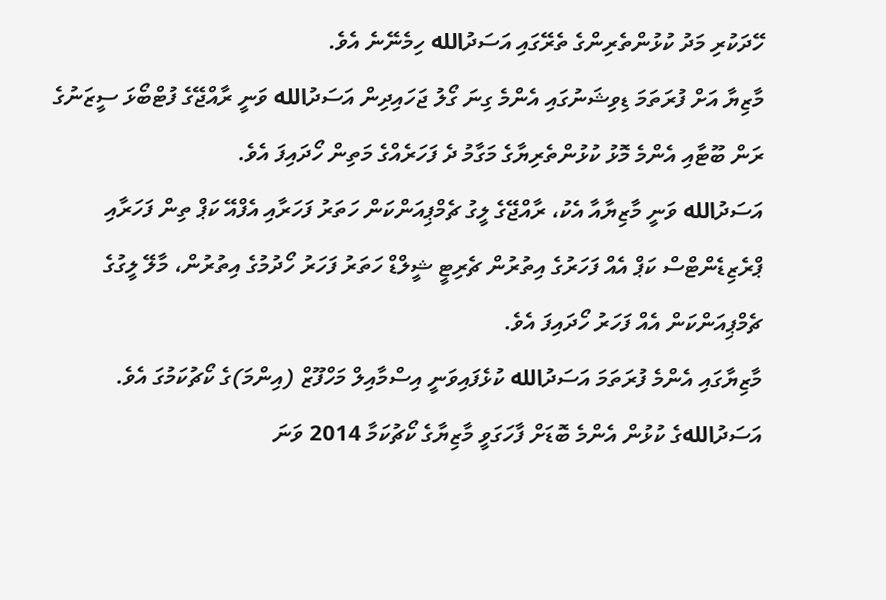ހޭދަކުރި މަދު ކުޅުންތެރިންގެ ތެރޭގައި އަސަދުالله ހިމެނޭނެ އެވެ.
މާޒިޔާ އަށް ފުރަތަމަ ޑިވިޝަނުގައި އެންމެ ގިނަ ގޯލު ޖަހައިދިން އަސަދުالله ވަނީ ރާއްޖޭގެ ފުޓްބޯޅަ ސީޒަނުގެ ރަން ބޫޓާއި އެންމެ މޮޅު ކުޅުންތެރިޔާގެ މަގާމު ދެ ފަހަރެއްގެ މަތިން ހޯދައިފަ އެވެ.
އަސަދުالله ވަނީ މާޒިޔާއާ އެކު، ރާއްޖޭގެ ލީގު ޗެމްޕިއަންކަން ހަތަރު ފަހަރާއި އެފްއޭ ކަޕް ތިން ފަހަރާއި ޕްރެޒިޑެންޓްސް ކަޕް އެއް ފަހަރުގެ އިތުރުން ޗެރިޓީ ޝީލްޑް ހަތަރު ފަހަރު ހޯދުމުގެ އިތުރުން، މާލޭ ލީގުގެ ޗެމްޕިއަންކަން އެއް ފަހަރު ހޯދައިފަ އެވެ.
މާޒިޔާގައި އެންމެ ފުރަތަމަ އަސަދުالله ކުޅެފައިވަނީ އިސްމާއިލް މަހްފޫޒް (އިންމަ)ގެ ކޯޗުކަމުގަ އެވެ. އަސަދުاللهގެ ކުޅުން އެންމެ ބޮޑަށް ފާހަގަވީ މާޒިޔާގެ ކޯޗުކަމާ 2014 ވަނަ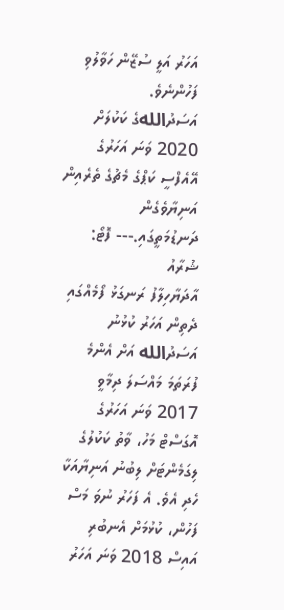އަހަރު އަލީ ސުޒޭން ހަވާލުވި ފަހުންނެވެ.
އަސަދުاللهގެ ކަކުލަށް 2020 ވަނަ އަހަރުގެ އޭއެފްސީ ކަޕްގެ މެޗުގެ ތެރެއިން އަނިޔާވެގެން ދަނޑުމަތީގައި.--- ފޮޓޯ: ޝުރާއު
އާދަޔާހިލާފު ރަނގަޅު ފޯމެއްގައި ދެތިން އަހަރު ކުޅުނު އަސަދުالله އަށް އެންމެ ފުރަތަމަ މައްސަލަ ދިމާވީ 2017 ވަނަ އަހަރުގެ އޮގަސްޓް މަހު، ވާތު ކަކުލުގެ ލިގަމެންޓަށް ލިބުނު އަނިޔާއަކާ ހެދި އެވެ. އެ ފަހަރު ނުވަ މަސް ފަހުން، ކުޅުމަށް އެނބުރި އައިސް 2018 ވަނަ އަހަރު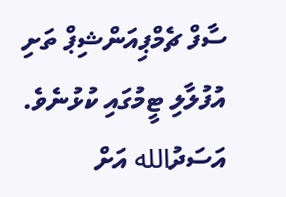ސާފް ޗެމްޕިއަންޝިޕް ތަށި އުފުލާލި ޓީމުގައި ކުޅުނެވެ.
އަސަދުالله އަށް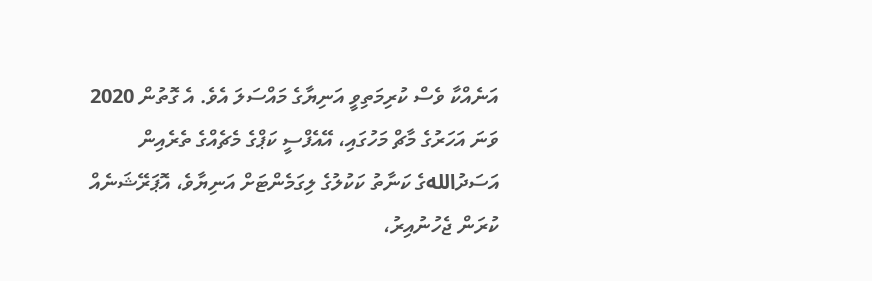އަނެއްކާ ވެސް ކުރިމަތިވީ އަނިޔާގެ މައްސަލަ އެވެ. އެ ގޮތުން 2020 ވަނަ އަހަރުގެ މާޗް މަހުގައި، އޭއެފްސީ ކަޕްގެ މެޗެއްގެ ތެރެއިން އަސަދުاللهގެ ކަނާތު ކަކުލުގެ ލިގަމެންޓަށް އަނިޔާވެ، އޮޕަރޭޝަނެއް ކުރަން ޖެހުނުއިރު،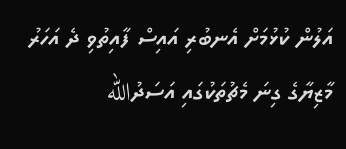އަލުން ކުޅުމަށް އެނބުރި އައިސް ފާއިތުވި ދެ އަހަރު މާޒިޔާގެ ގިނަ މެޗުތަކުގައި އަސަދުالله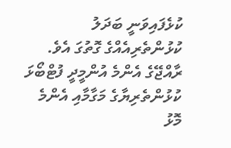ކުޅެފައިވަނީ ބަދަލު ކުޅުންތެރިއެއްގެ ގޮތުގަ އެވެ.
ރާއްޖޭގެ އެންމެ އުންމީދީ ފުޓްބޯޅަ ކުޅުންތެރިޔާގެ މަގާމާއި އެންމެ މޮޅު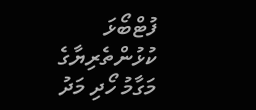ފުޓްބޯޅަ ކުޅުންތެރިޔާގެ މަގާމު ހޯދި މަދު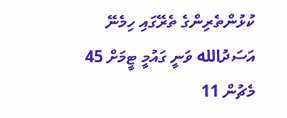ކުޅުންތެރިންގެ ތެރޭގައި ހިމެނޭ އަސަދުالله ވަނީ ގައުމީ ޓީމަށް 45 މެޗުން 11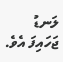ލަނޑު ޖަހައިފަ އެވެ.